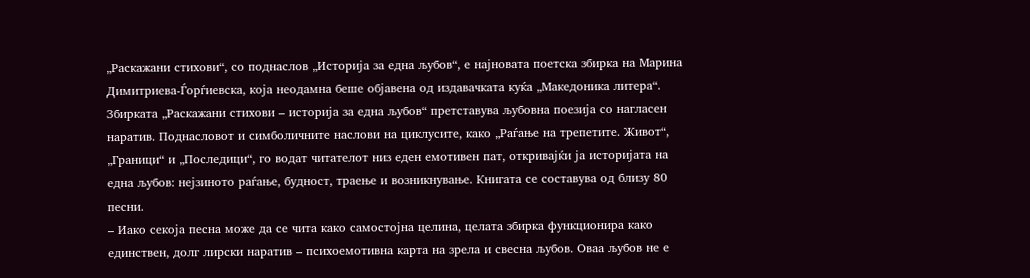„Раскажани стихови“, со поднаслов „Историја за една љубов“, е најновата поетска збирка на Марина Димитриева-Ѓорѓиевска, која неодамна беше објавена од издавачката куќа „Македоника литера“.
Збирката „Раскажани стихови – историја за една љубов“ претставува љубовна поезија со нагласен наратив. Поднасловот и симболичните наслови на циклусите, како „Раѓање на трепетите. Живот“, „Граници“ и „Последици“, го водат читателот низ еден емотивен пат, откривајќи ја историјата на една љубов: нејзиното раѓање, будност, траење и возникнување. Книгата се составува од близу 80 песни.
– Иако секоја песна може да се чита како самостојна целина, целата збирка функционира како единствен, долг лирски наратив – психоемотивна карта на зрела и свесна љубов. Оваа љубов не е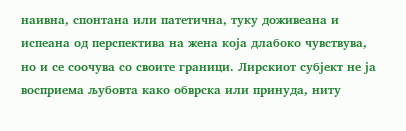наивна, спонтана или патетична, туку доживеана и испеана од перспектива на жена која длабоко чувствува, но и се соочува со своите граници. Лирскиот субјект не ја восприема љубовта како обврска или принуда, ниту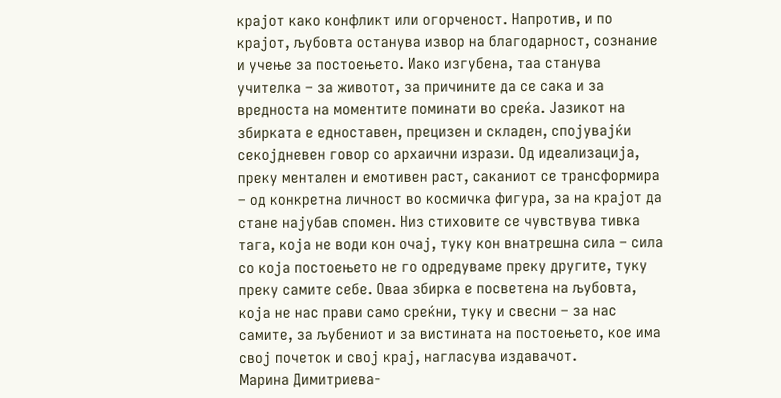крајот како конфликт или огорченост. Напротив, и по крајот, љубовта останува извор на благодарност, сознание и учење за постоењето. Иако изгубена, таа станува учителка – за животот, за причините да се сака и за вредноста на моментите поминати во среќа. Јазикот на збирката е едноставен, прецизен и складен, спојувајќи секојдневен говор со архаични изрази. Од идеализација, преку ментален и емотивен раст, саканиот се трансформира – од конкретна личност во космичка фигура, за на крајот да стане најубав спомен. Низ стиховите се чувствува тивка тага, која не води кон очај, туку кон внатрешна сила – сила со која постоењето не го одредуваме преку другите, туку преку самите себе. Оваа збирка е посветена на љубовта, која не нас прави само среќни, туку и свесни – за нас самите, за љубениот и за вистината на постоењето, кое има свој почеток и свој крај, нагласува издавачот.
Марина Димитриева-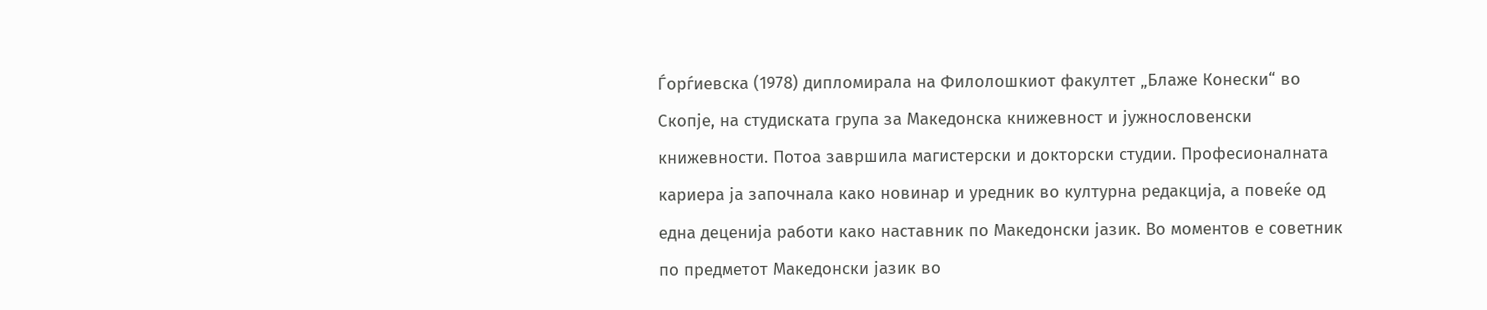Ѓорѓиевска (1978) дипломирала на Филолошкиот факултет „Блаже Конески“ во Скопје, на студиската група за Македонска книжевност и јужнословенски книжевности. Потоа завршила магистерски и докторски студии. Професионалната кариера ја започнала како новинар и уредник во културна редакција, а повеќе од една деценија работи како наставник по Македонски јазик. Во моментов е советник по предметот Македонски јазик во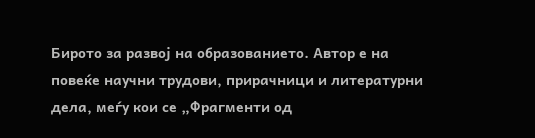Бирото за развој на образованието. Автор е на повеќе научни трудови, прирачници и литературни дела, меѓу кои се „Фрагменти од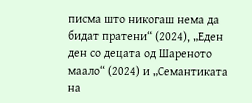писма што никогаш нема да бидат пратени“ (2024), „Еден ден со децата од Шареното маало“ (2024) и „Семантиката на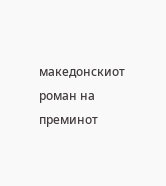македонскиот роман на преминот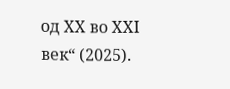од ХХ во ХХI век“ (2025).